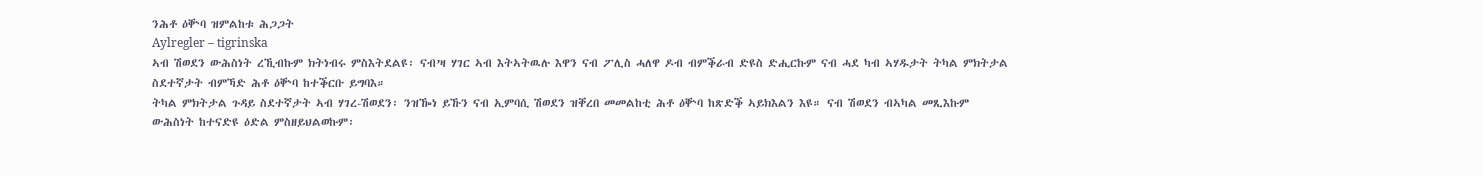ንሕቶ ዕቝባ ዝምልከቱ ሕጋጋት
Aylregler – tigrinska
ኣብ ሽወደን ውሕስነት ረኺብኩም ክትነብሩ ምስእትደልዩ፡ ናብ’ዛ ሃገር ኣብ እትኣትዉሉ እዋን ናብ ፖሊስ ሓለዋ ዶብ ብምቕራብ ድዩስ ድሒርኩም ናብ ሓደ ካብ ኣሃዱታት ትካል ምክትታል ስደተኛታት ብምኻድ ሕቶ ዕቝባ ከተቕርቡ ይግባእ።
ትካል ምክትታል ጉዳይ ስደተኛታት ኣብ ሃገረ-ሽወደን፡ ንዝዀነ ይኹን ናብ ኢምባሲ ሽወደን ዝቐረበ መመልከቲ ሕቶ ዕቝባ ከጽድቕ ኣይክእልን እዩ። ናብ ሽወደን ብኣካል መጺእኩም ውሕስነት ከተናድዩ ዕድል ምስዘይህልወኩም፡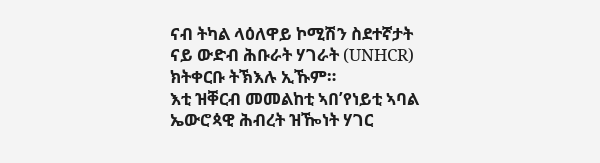ናብ ትካል ላዕለዋይ ኮሚሽን ስደተኛታት ናይ ውድብ ሕቡራት ሃገራት (UNHCR) ክትቀርቡ ትኽእሉ ኢኹም።
እቲ ዝቐርብ መመልከቲ ኣበ’የነይቲ ኣባል ኤውሮጳዊ ሕብረት ዝዀነት ሃገር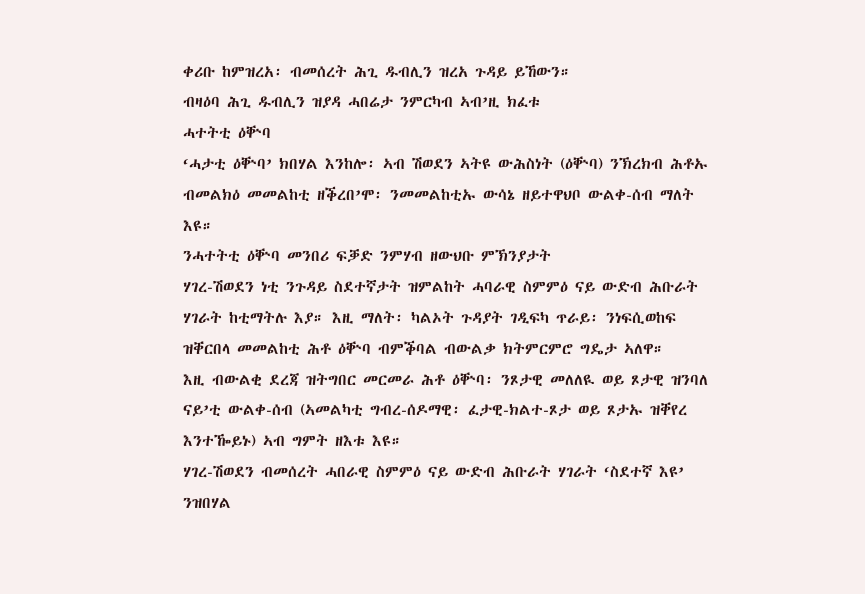ቀሪቡ ከምዝረአ፡ ብመሰረት ሕጊ ዱብሊን ዝረአ ጉዳይ ይኸውን።
ብዛዕባ ሕጊ ዱብሊን ዝያዳ ሓበሬታ ንምርካብ ኣብ’ዚ ክፈቱ
ሓተትቲ ዕቝባ
‘ሓታቲ ዕቝባ’ ክበሃል እንከሎ፡ ኣብ ሽወደን ኣትዩ ውሕስነት (ዕቝባ) ንኽረክብ ሕቶኡ ብመልክዕ መመልከቲ ዘቕረበ’ሞ፡ ንመመልከቲኡ ውሳኔ ዘይተዋህቦ ውልቀ-ሰብ ማለት እዩ።
ንሓተትቲ ዕቝባ መንበሪ ፍቓድ ንምሃብ ዘውህቡ ምኽንያታት
ሃገረ-ሽወደን ነቲ ንጉዳይ ስደተኛታት ዝምልከት ሓባራዊ ስምምዕ ናይ ውድብ ሕቡራት ሃገራት ከቲማትሉ እያ። እዚ ማለት፡ ካልኦት ጉዳያት ገዲፍካ ጥራይ፡ ንነፍሲወከፍ ዝቐርበላ መመልከቲ ሕቶ ዕቝባ ብምቕባል ብውልቃ ክትምርምሮ ግዴታ ኣለዋ።
እዚ ብውልቂ ደረጃ ዝትግበር መርመራ ሕቶ ዕቝባ፡ ንጾታዊ መለለዪ ወይ ጾታዊ ዝንባለ ናይ’ቲ ውልቀ-ሰብ (ኣመልካቲ ግብረ-ሰዶማዊ፡ ፈታዊ-ክልተ-ጾታ ወይ ጾታኡ ዝቐየረ እንተዀይኑ) ኣብ ግምት ዘእቱ እዩ።
ሃገረ-ሽወደን ብመሰረት ሓበራዊ ስምምዕ ናይ ውድብ ሕቡራት ሃገራት ‘ስደተኛ እዩ’ ንዝበሃል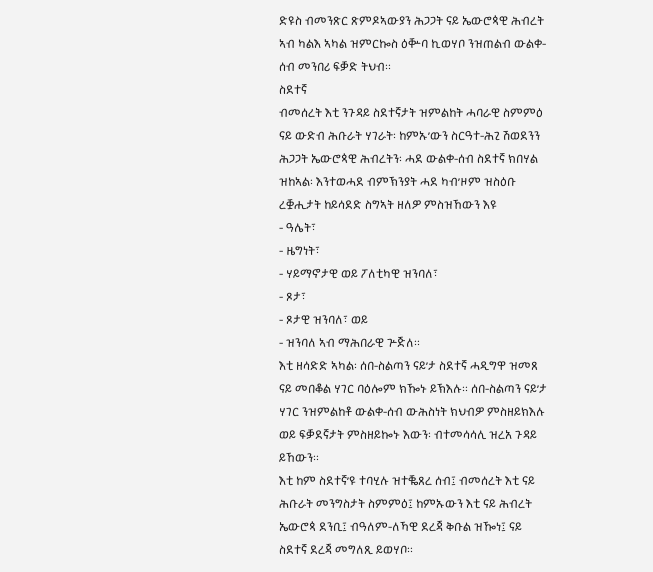ድዩስ ብመንጽር ጽምዶኣውያን ሕጋጋት ናይ ኤውሮጳዊ ሕብረት ኣብ ካልእ ኣካል ዝምርኰስ ዕቝባ ኪወሃቦ ንዝጠልብ ውልቀ-ሰብ መንበሪ ፍቓድ ትህብ።
ስደተኛ
ብመሰረት እቲ ንጉዳይ ስደተኛታት ዝምልከት ሓባራዊ ስምምዕ ናይ ውድብ ሕቡራት ሃገራት፡ ከምኡ’ውን ስርዓተ-ሕጊ ሽወደንን ሕጋጋት ኤውሮጳዊ ሕብረትን፡ ሓደ ውልቀ-ሰብ ስደተኛ ክበሃል ዝከኣል፡ እንተወሓደ ብምኽንያት ሓደ ካብ’ዞም ዝስዕቡ ረቛሒታት ከይሳደድ ስግኣት ዘለዎ ምስዝኸውን እዩ
- ዓሌት፣
- ዜግነት፣
- ሃይማኖታዊ ወይ ፖለቲካዊ ዝንባለ፣
- ጾታ፣
- ጾታዊ ዝንባለ፣ ወይ
- ዝንባለ ኣብ ማሕበራዊ ጕጅለ።
እቲ ዘሳድድ ኣካል፡ ሰበ-ስልጣን ናይ’ታ ስደተኛ ሓዲግዋ ዝመጸ ናይ መበቆል ሃገር ባዕሎም ክዀኑ ይኽእሉ። ሰበ-ስልጣን ናይ’ታ ሃገር ንዝምልከቶ ውልቀ-ሰብ ውሕስነት ክህብዎ ምስዘይክእሉ ወይ ፍቓደኛታት ምስዘይኰኑ እውን፡ ብተመሳሳሊ ዝረአ ጉዳይ ይኸውን።
እቲ ከም ስደተኛ’ዩ ተባሂሉ ዝተቘጸረ ሰብ፤ ብመሰረት እቲ ናይ ሕቡራት መንግስታት ስምምዕ፤ ከምኡውን እቲ ናይ ሕብረት ኤውሮጳ ደንቢ፤ ብዓለም-ለኻዊ ደረጃ ቅቡል ዝዀነ፤ ናይ ስደተኛ ደረጃ መግለጺ ይወሃቦ።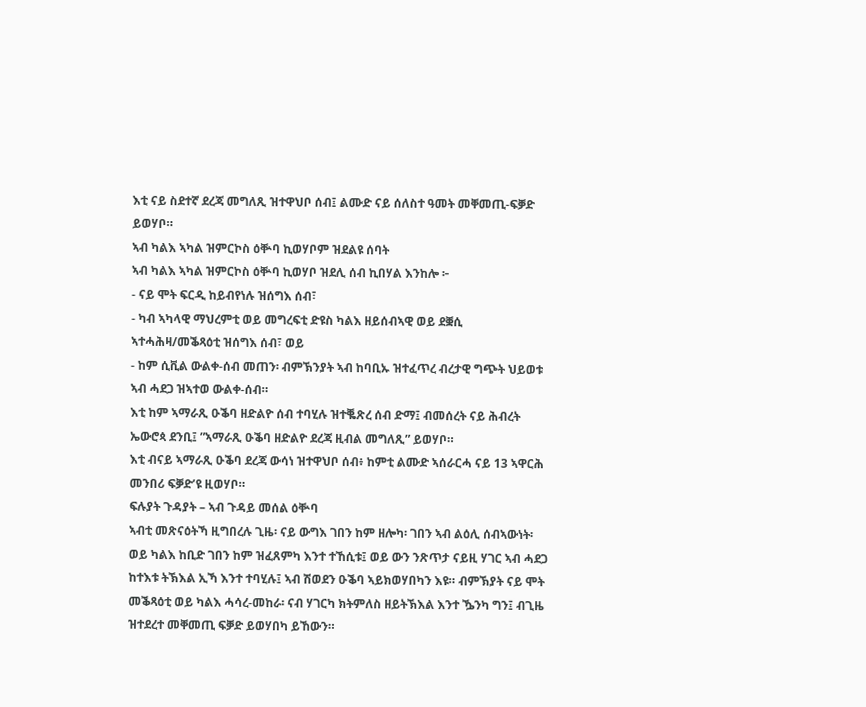እቲ ናይ ስደተኛ ደረጃ መግለጺ ዝተዋህቦ ሰብ፤ ልሙድ ናይ ሰለስተ ዓመት መቐመጢ-ፍቓድ ይወሃቦ።
ኣብ ካልእ ኣካል ዝምርኮስ ዕቝባ ኪወሃቦም ዝደልዩ ሰባት
ኣብ ካልእ ኣካል ዝምርኮስ ዕቝባ ኪወሃቦ ዝደሊ ሰብ ኪበሃል እንከሎ ፦
- ናይ ሞት ፍርዲ ከይብየነሉ ዝሰግእ ሰብ፣
- ካብ ኣካላዊ ማህረምቲ ወይ መግረፍቲ ድዩስ ካልእ ዘይሰብኣዊ ወይ ደቛሲ ኣተሓሕዛ/መቕጻዕቲ ዝሰግእ ሰብ፣ ወይ
- ከም ሲቪል ውልቀ-ሰብ መጠን፡ ብምኽንያት ኣብ ከባቢኡ ዝተፈጥረ ብረታዊ ግጭት ህይወቱ ኣብ ሓደጋ ዝኣተወ ውልቀ-ሰብ።
እቲ ከም ኣማራጺ ዑቕባ ዘድልዮ ሰብ ተባሂሉ ዝተቘጽረ ሰብ ድማ፤ ብመሰረት ናይ ሕብረት ኤውሮጳ ደንቢ፤ ”ኣማራጺ ዑቕባ ዘድልዮ ደረጃ ዚብል መግለጺ” ይወሃቦ።
እቲ ብናይ ኣማራጺ ዑቕባ ደረጃ ውሳነ ዝተዋህቦ ሰብ፥ ከምቲ ልሙድ ኣሰራርሓ ናይ 13 ኣዋርሕ መንበሪ ፍቓድ’ዩ ዚወሃቦ።
ፍሉያት ጉዳያት – ኣብ ጉዳይ መሰል ዕቝባ
ኣብቲ መጽናዕትኻ ዚግበረሉ ጊዜ፡ ናይ ውግእ ገበን ከም ዘሎካ፡ ገበን ኣብ ልዕሊ ሰብኣውነት፡ ወይ ካልእ ከቢድ ገበን ከም ዝፈጸምካ እንተ ተኸሲቱ፤ ወይ ውን ንጽጥታ ናይዚ ሃገር ኣብ ሓደጋ ከተእቱ ትኽእል ኢኻ እንተ ተባሂሉ፤ ኣብ ሽወደን ዑቕባ ኣይክወሃበካን እዩ። ብምኽያት ናይ ሞት መቕጻዕቲ ወይ ካልእ ሓሳረ-መከራ፡ ናብ ሃገርካ ክትምለስ ዘይትኽእል እንተ ዄንካ ግን፤ ብጊዜ ዝተደረተ መቐመጢ ፍቓድ ይወሃበካ ይኸውን።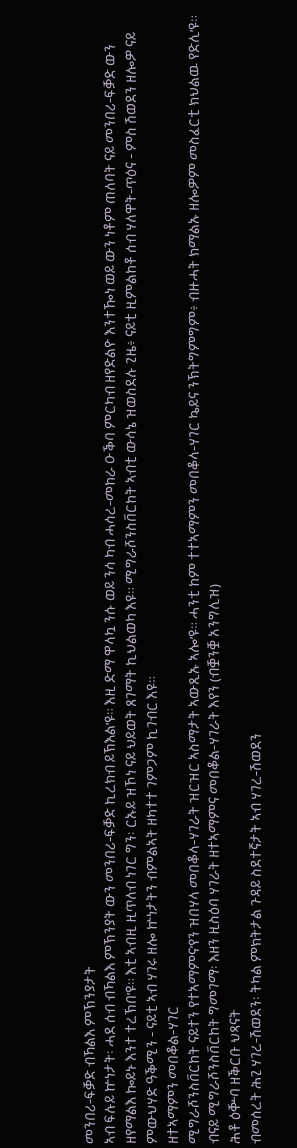መንበሪ-ፍቓድ ብኻልእ ምኽንያታት
ኣብ ፍሉይ ኵነታት፡ ሓደ ሰብ ብኻልእ ምኽንያት ውን መንበሪ-ፍቓድ ኪረክብ ይኽእል’ዩ። እዚ ድማ ዋላኳ ንሱ ወይ ንሳ ካብ ሓሳረ-መከራ ዑቕባ ምርካብ ዘየድልዮ እንተዀነ ወይ ውን ነቶም ጠለባት ናይ መንበሪ-ፍቓድ ውን ዘየማልእ ኰይኑ እንተ ተረኽበ’ዩ። እቲ ኣብዚ ዚጥለብ ነገር ግን፡ ርኡይ ዝኾነ ናይ ህይወት ጸገማት ኪህልወካ እዩ። ሚግራሾንስቨርከት ኣብቲ ውሳኔ ዝወስደሉ ጊዜ፥ ናይቲ ዚምልከቶ ሰብ ሃለዋት-ጥዕና - ምስ ሽወደን ዘሎዎ ናይ ምውህሃድ ዓቕሚን - ናይቲ ኣብ ሃገሩ ዘሎ ኵነታትን ብምልኣት ዘካተተ ገምጋም ኪገብር እዩ።
ዘተኣማምን መበቆል-ሃገር
ሚግራሾንስቨርከት ናይተን የተኣማምና’የን ዝበሃላ መበቆላ-ሃገራት ዝርዝር ኣስማታት ኣውጺኡ ኣሎ’ዩ። ሓንቲ ከም ተተኣማምን መበቆላ-ሃገር ኴይና ንኽትግምግም፥ ብዙሓት ክማልኡ ዘሎዎም መስፈርቲ ክህልዉ የድሊ’ዩ።
ብናይ ሚግራሾንስቨርከት ግመገማ፡ እዘን ዚስዕባ ሃገራት ዘተኣማምና መበቆል-ሃገራት እየን (ብቛንቛ አንግሊዝ)
ሕቶ ዕቝባ ዘቕርቡ ህጻናት
ብመሰረት ሕጊ ሃገረ-ሽወደን፡ ትካል ምክትታል ጉዳይ ስደተኛታት ኣብ ሃገረ-ሽወደን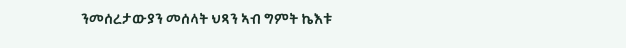ንመሰረታውያን መሰላት ህጻን ኣብ ግምት ኬእቱ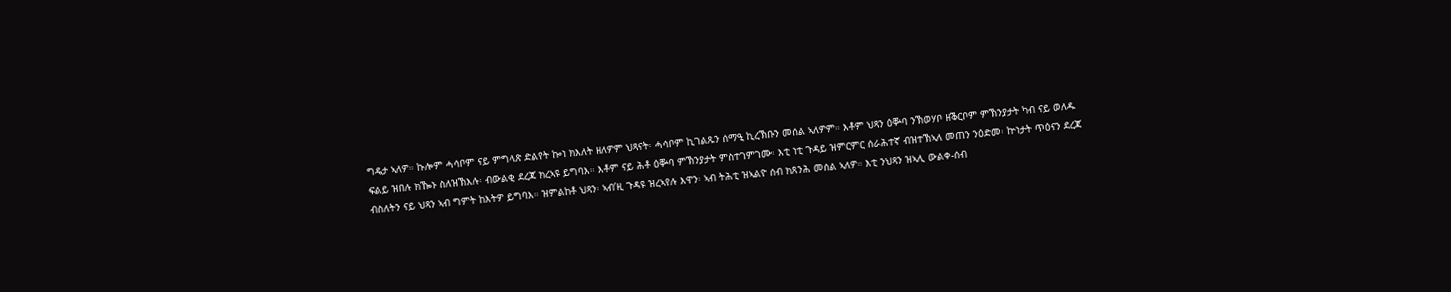ግዴታ ኣለዎ። ኩሎም ሓሳቦም ናይ ምግላጽ ድልየት ኰነ ክእለት ዘለዎም ህጻናት፡ ሓሳቦም ኪገልጹን ሰማዒ ኪረኽቡን መሰል ኣለዎም። እቶም ህጻን ዕቝባ ንኽወሃቦ ዘቕርቦም ምኽንያታት ካብ ናይ ወለዱ ፍልይ ዝበሉ ክዀኑ ስለዝኽእሉ፡ ብውልቂ ደረጃ ክረኣዩ ይግባእ። እቶም ናይ ሕቶ ዕቝባ ምኽንያታት ምስተገምገሙ፡ እቲ ነቲ ጉዳይ ዝምርምር ሰራሕተኛ ብዝተኽኣለ መጠን ንዕድመ፡ ኵነታት ጥዕናን ደረጃ ብስለትን ናይ ህጻን ኣብ ግምት ከእትዎ ይግባእ። ዝምልከቶ ህጻን፡ ኣብ’ዚ ጉዳዩ ዝረኣየሉ እዋን፡ ኣብ ትሕቲ ዝኣልዮ ሰብ ክጸንሕ መሰል ኣለዎ። እቲ ንህጻን ዝኣሊ ውልቀ-ሰብ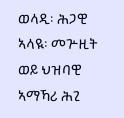ወላዲ፡ ሕጋዊ ኣላዪ፡ መጕዚት ወይ ህዝባዊ ኣማኻሪ ሕጊ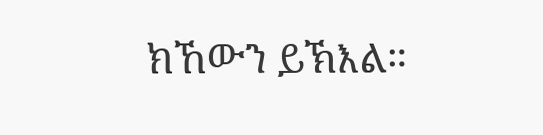ክኸውን ይኽእል።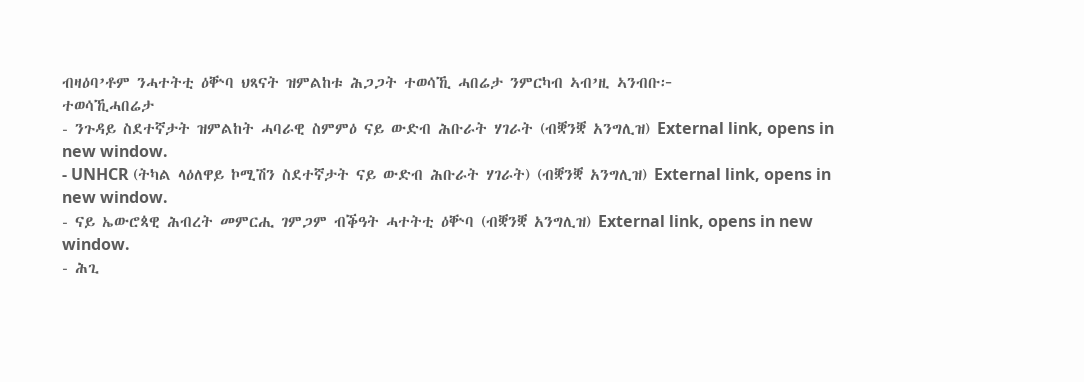ብዛዕባ’ቶም ንሓተትቲ ዕቝባ ህጻናት ዝምልከቱ ሕጋጋት ተወሳኺ ሓበሬታ ንምርካብ ኣብ’ዚ ኣንብቡ፦
ተወሳኺሓበሬታ
- ንጉዳይ ስደተኛታት ዝምልከት ሓባራዊ ስምምዕ ናይ ውድብ ሕቡራት ሃገራት (ብቛንቛ አንግሊዝ) External link, opens in new window.
- UNHCR (ትካል ላዕለዋይ ኮሚሽን ስደተኛታት ናይ ውድብ ሕቡራት ሃገራት) (ብቛንቛ አንግሊዝ) External link, opens in new window.
- ናይ ኤውሮጳዊ ሕብረት መምርሒ ገምጋም ብቕዓት ሓተትቲ ዕቝባ (ብቛንቛ አንግሊዝ) External link, opens in new window.
- ሕጊ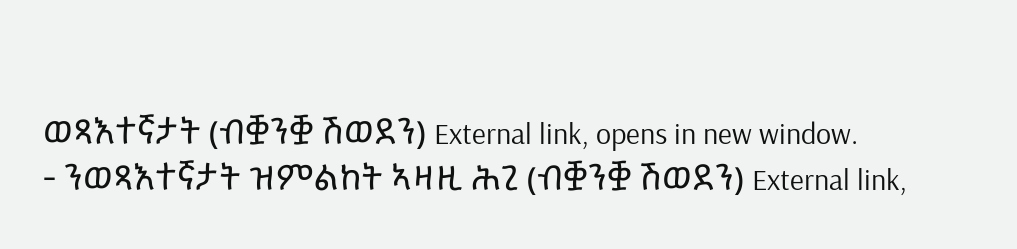ወጻእተኛታት (ብቛንቛ ሽወደን) External link, opens in new window.
- ንወጻእተኛታት ዝምልከት ኣዛዚ ሕጊ (ብቛንቛ ሽወደን) External link,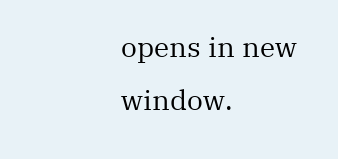opens in new window.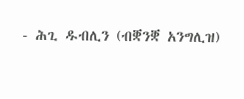- ሕጊ ዱብሊን (ብቛንቛ አንግሊዝ)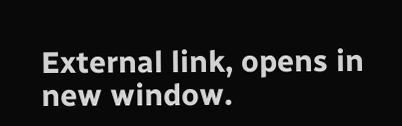External link, opens in new window.